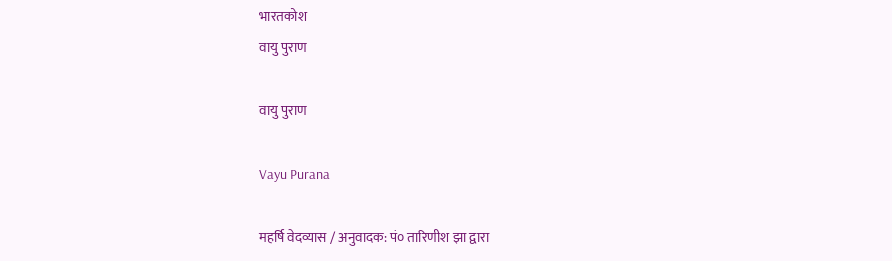भारतकोश
वायु पुराण

वायु पुराण

Vayu Purana

महर्षि वेदव्यास / अनुवादक: पं० तारिणीश झा द्वारा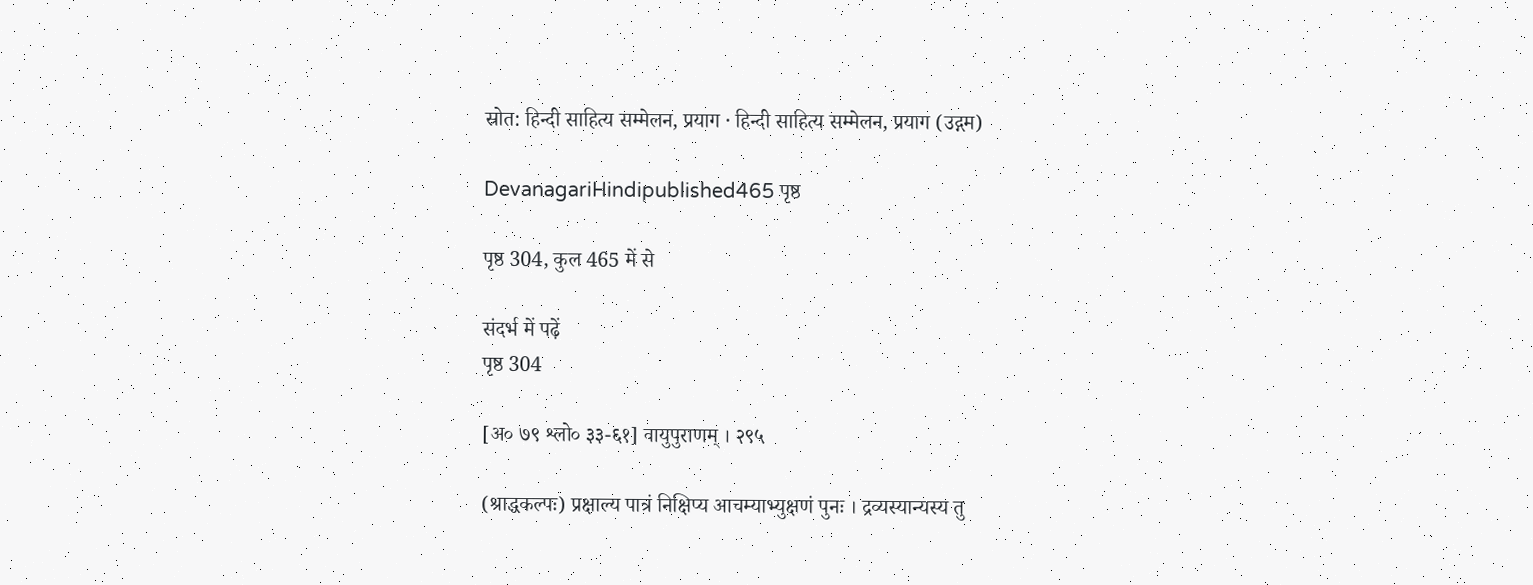स्रोत: हिन्दी साहित्य सम्मेलन, प्रयाग · हिन्दी साहित्य सम्मेलन, प्रयाग (उद्गम)

DevanagariHindipublished465 पृष्ठ

पृष्ठ 304, कुल 465 में से

संदर्भ में पढ़ें
पृष्ठ 304

[अ० ७९ श्लो० ३३-६१] वायुपुराणम् । २९५

(श्राद्धकल्पः) प्रक्षाल्य पात्रं निक्षिप्य आचम्याभ्युक्षणं पुनः । द्रव्यस्यान्यस्य तु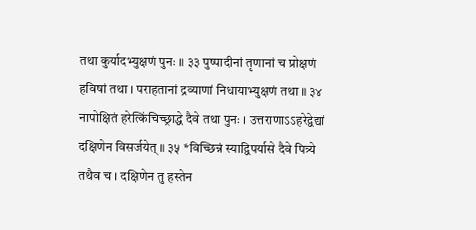तथा कुर्यादभ्युक्षणं पुनः ॥ ३३ पुष्पादीनां तृणानां च प्रोक्षणं हविषां तथा । पराहतानां द्रव्याणां निधायाभ्युक्षणं तथा ॥ ३४ नापोक्षितं हरेत्किंचिच्छ्राद्धे दैवे तथा पुनः । उत्तराणाऽऽहरेद्वेद्यां दक्षिणेन विसर्जयेत् ॥ ३५ *विच्छिन्नं स्याद्विपर्यासे दैवे पित्र्ये तथैव च । दक्षिणेन तु हस्तेन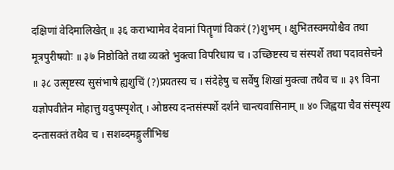दक्षिणां वेदिमालिखेत् ॥ ३६ कराभ्यामेव देवानां पितॄणां विकरं (?)शुभम् । क्षुभितस्वमयोश्चैव तथा मूत्रपुरीषयोः ॥ ३७ निष्ठोविते तथा व्यक्ते भुक्त्वा विपरिधाय च । उच्छिष्टस्य च संस्पर्शे तथा पदावसेचने ॥ ३८ उत्सृष्टस्य सुसंभाषे ह्यशुचिं (?)प्रयतस्य च । संदेहेषु च सर्वेषु शिखां मुक्त्वा तथैव च ॥ ३९ विना यज्ञोपवीतेन मोहात्तु यदुपस्पृशेत् । ओष्ठस्य दन्तसंस्पर्शे दर्शने चान्त्यवासिनाम् ॥ ४० जिह्वया चैव संस्पृश्य दन्तासक्तं तथैव च । सशब्दमङ्गुलीभिश्च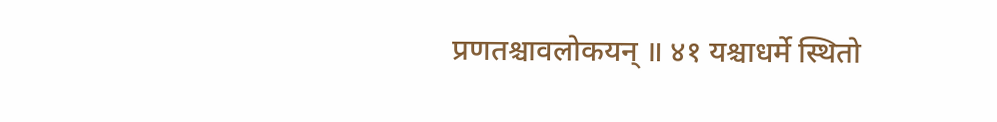प्रणतश्चावलोकयन् ॥ ४१ यश्चाधर्मे स्थितो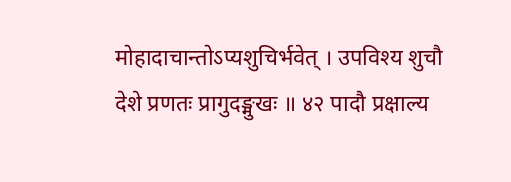मोहादाचान्तोऽप्यशुचिर्भवेत् । उपविश्य शुचौ देशे प्रणतः प्रागुदङ्मुखः ॥ ४२ पादौ प्रक्षाल्य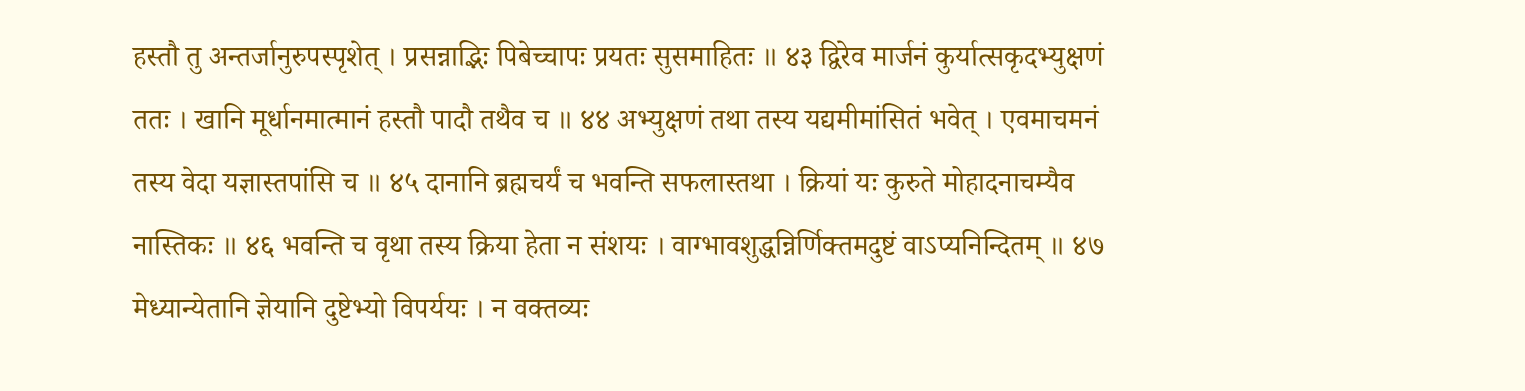हस्तौ तु अन्तर्जानुरुपस्पृशेत् । प्रसन्नाद्भिः पिबेच्चापः प्रयतः सुसमाहितः ॥ ४३ द्विरेव मार्जनं कुर्यात्सकृदभ्युक्षणं ततः । खानि मूर्धानमात्मानं हस्तौ पादौ तथैव च ॥ ४४ अभ्युक्षणं तथा तस्य यद्यमीमांसितं भवेत् । एवमाचमनं तस्य वेदा यज्ञास्तपांसि च ॥ ४५ दानानि ब्रह्मचर्यं च भवन्ति सफलास्तथा । क्रियां यः कुरुते मोहादनाचम्यैव नास्तिकः ॥ ४६ भवन्ति च वृथा तस्य क्रिया हेता न संशयः । वाग्भावशुद्धन्निर्णिक्तमदुष्टं वाऽप्यनिन्दितम् ॥ ४७ मेध्यान्येतानि ज्ञेयानि दुष्टेभ्यो विपर्ययः । न वक्तव्यः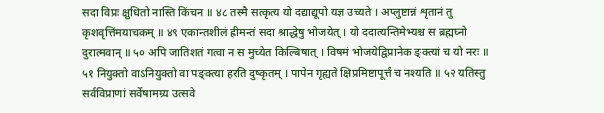सदा विप्रः क्षुधितो नास्ति किंचन ॥ ४८ तस्मै सत्कृत्य यो दद्याद्यूपो यज्ञ उच्यते । अप्लुष्टान्नं शृतानं तु कृशवृत्तिंमयाचकम् ॥ ४९ एकान्तशीलं ह्रीमन्तं सदा श्राद्धेषु भोजयेत् । यो ददात्यन्तिमेभ्यश्च स ब्रह्मघ्नो दुरात्मवान् ॥ ५० अपि जातिशतं गत्वा न स मुच्येत किल्बिषात् । विषमं भोजयेद्विप्रानेक ङ्क्त्यां च यो नरः ॥ ५१ नियुक्तो वाऽनियुक्तो वा पङ्क्त्या हरति दुष्कृतम् । पापेन गृह्यते क्षिप्रमिष्टापूर्त्तं च नश्यति ॥ ५२ यतिस्तु सर्वविप्राणां सर्वेषामग्र्य उत्सवे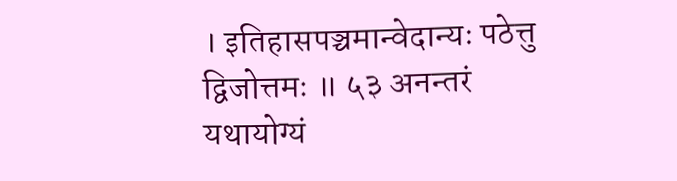। इतिहासपञ्चमान्वेदान्यः पठेत्तु द्विजोत्तमः ॥ ५३ अनन्तरं यथायोग्यं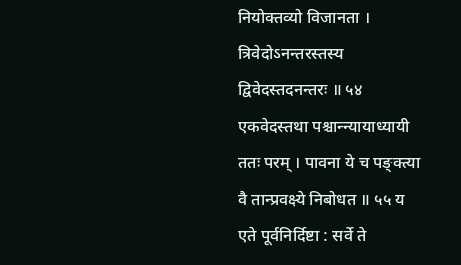नियोक्तव्यो विजानता । त्रिवेदोऽनन्तरस्तस्य द्विवेदस्तदनन्तरः ॥ ५४ एकवेदस्तथा पश्चान्न्यायाध्यायी ततः परम् । पावना ये च पङ्क्त्या वै तान्प्रवक्ष्ये निबोधत ॥ ५५ य एते पूर्वनिर्दिष्टा : सर्वे ते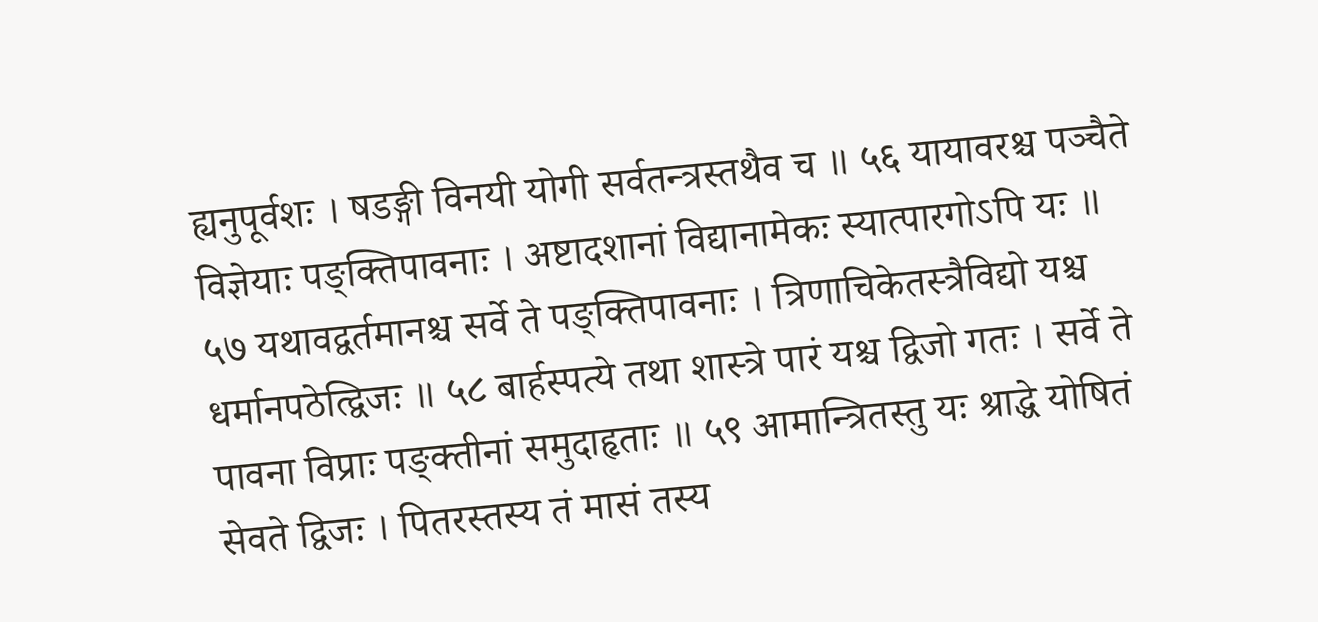ह्यनुपूर्वशः । षडङ्गी विनयी योगी सर्वतन्त्रस्तथैव च ॥ ५६ यायावरश्च पञ्चैते विज्ञेयाः पङ्क्तिपावनाः । अष्टादशानां विद्यानामेकः स्यात्पारगोऽपि यः ॥ ५७ यथावद्वर्तमानश्च सर्वे ते पङ्क्तिपावनाः । त्रिणाचिकेतस्त्रैविद्यो यश्च धर्मानपठेत्द्विजः ॥ ५८ बार्हस्पत्ये तथा शास्त्रे पारं यश्च द्विजो गतः । सर्वे ते पावना विप्राः पङ्क्तीनां समुदाहृताः ॥ ५९ आमान्त्रितस्तु यः श्राद्धे योषितं सेवते द्विजः । पितरस्तस्य तं मासं तस्य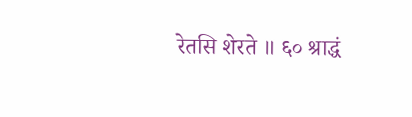रेतसि शेरते ॥ ६० श्राद्धं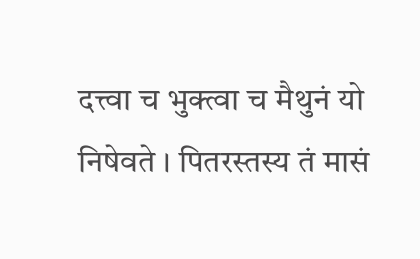दत्त्वा च भुक्त्वा च मैथुनं यो निषेवते । पितरस्तस्य तं मासं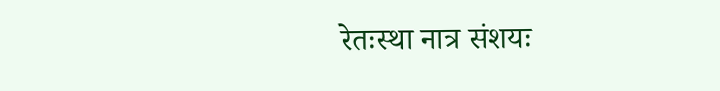रेतःस्था नात्र संशयः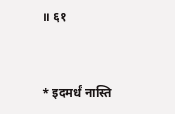॥ ६१


* इदमर्धं नास्ति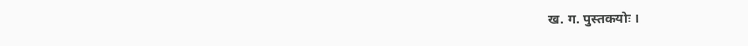ख. ग. पुस्तकयोः ।